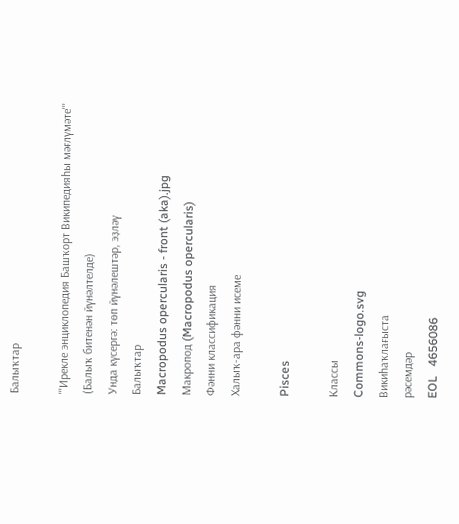Балыҡтар

'''Ирекле энциклопедия Башҡорт Википедияһы мәғлүмәте'''
(Балыҡ битенән йүнәлтелде)
Унда күсергә: төп йүнәлештәр, эҙләү
Балыҡтар
Macropodus opercularis - front (aka).jpg
Макропод (Macropodus opercularis)
Фәнни классификация
Халыҡ-ара фәнни исеме

Pisces

Классы
Commons-logo.svg
Викиһаҡлағыста
рәсемдәр
EOL   4656086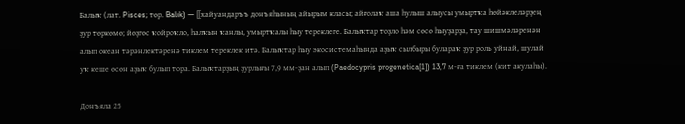Балыҡ (лат. Pisces; төр. Balık) — [[хайуандаръъ донъяһының айырым класы; айғолаҡ аша һулыш алыусы умыртҡа һөйәклеләрҙең ҙур төркөмө; йөҙгөс ҡойроҡло, һалҡын ҡанлы, умыртҡалы һыу тереклеге. Балыҡтар тоҙло һәм сөсө һыуҙарҙа, тау шишмәләренән алып океан тәрәнлектәренә тиклем тереклек итә. Балыҡтар һыу экосистемаһында аҙыҡ сылбыры булараҡ ҙур роль уйнай, шулай уҡ кеше өсөн аҙыҡ булып тора. Балыҡтарҙың ҙурлығы 7,9 мм-ҙан алып (Paedocypris progenetica[1]) 13,7 м-ға тиклем (кит акулаһы).

Донъяла 25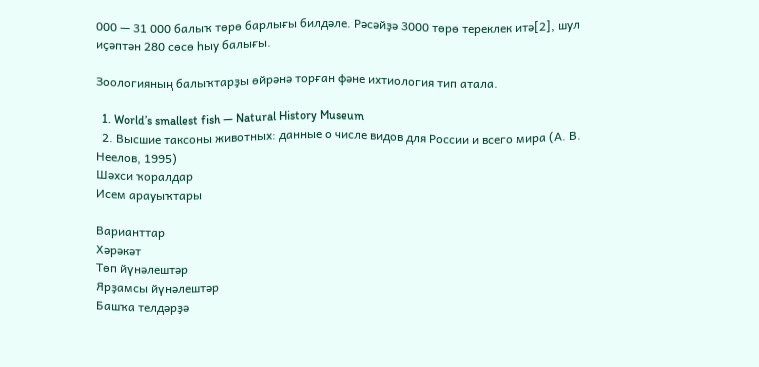000 — 31 000 балыҡ төрө барлығы билдәле. Рәсәйҙә 3000 төрө тереклек итә[2], шул иҫәптән 280 сөсө һыу балығы.

Зоологияның балыҡтарҙы өйрәнә торған фәне ихтиология тип атала.

  1. World’s smallest fish — Natural History Museum
  2. Высшие таксоны животных: данные о числе видов для России и всего мира (А. В. Неелов, 1995)
Шәхси ҡоралдар
Исем арауыҡтары

Варианттар
Хәрәкәт
Төп йүнәлештәр
Ярҙамсы йүнәлештәр
Башҡа телдәрҙә